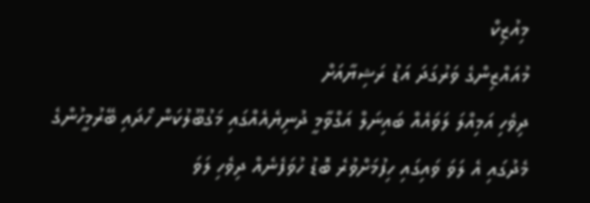މިއުޒިކް
މުއައްޒިންގެ ވަރުގަދަ އަޑު ރަޝިޔާއަށް
ދިވެހި އަމިއްލަ ލަވައެއް ބައިނަލް އަގްވާމީ ދުނިޔެއެއްގައި މަގުބޫލުކަން ހޯދައި ބޭރުމީހުންގެ މެދުގައި އެ ލަވަ ވައިގައި ހިފުމަށްވުރެ ބޮޑު ހުވަފެނެއް ދިވެހި ލަވަ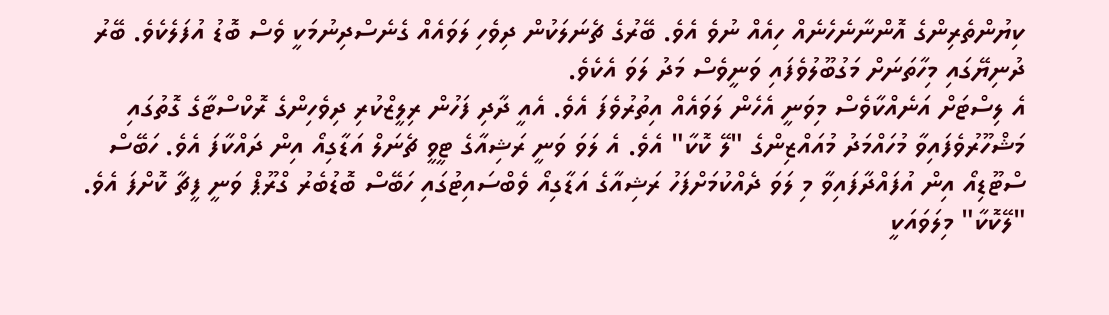ކިޔުންތެރިންގެ އޮންނާނެހެނެއް ހިއެއް ނުވެ އެވެ. ބޭރުގެ ޗެނަލަކުން ދިވެހި ލަވައެއް ގެނެސްދިނުމަކީ ވެސް ބޮޑު އުފަލެކެވެ. ބޭރު ދުނިޔޭގައި މިހާތަނަށް މަގުބޫލުވެފައި ވަނީވެސް މަދު ލަވަ އެކެވެ.
އެ ލިސްޓަށް އަނެއްކާވެސް މިވަނީ އެހެން ލަވައެއް އިތުރުވެފަ އެވެ. އެއީ ދާދި ފަހުން ރިލީޒްކުރި ދިވެހިންގެ ރޮކްސްޓާގެ ގޮތުގައި މަޝްހޫރުވެފައިވާ މުހައްމަދު މުއައްޒިންގެ "ލޭ ކޮކާ" އެވެ. އެ ލަވަ ވަނީ ރަޝިއާގެ ޓީވީ ޗެނަލް އަޑާގިއޯ އިން ދައްކާފަ އެވެ. ހަބޭސް ސްޓޫޑިއޯ އިން އުފައްދާފައިވާ މި ލަވަ ދެއްކުމަށްފަހު ރަޝިއާގެ އަޑާގިއޯ ވެބްސައިޓުގައި ހަބޭސް ބޮޑުބެރު ގްރޫޕް ވަނީ ފީޗާ ކޮށްފަ އެވެ.
"ލޭކޮކާ" މިލަވައަކީ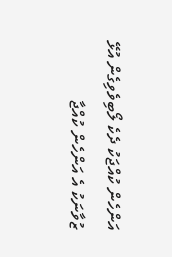އަންހެން ކުއްޖަކު ދެކެ ލޯބިވެވިގެން އުޅޭ ޒުވާނަކު އެ އަންހެން ކުއްޖާ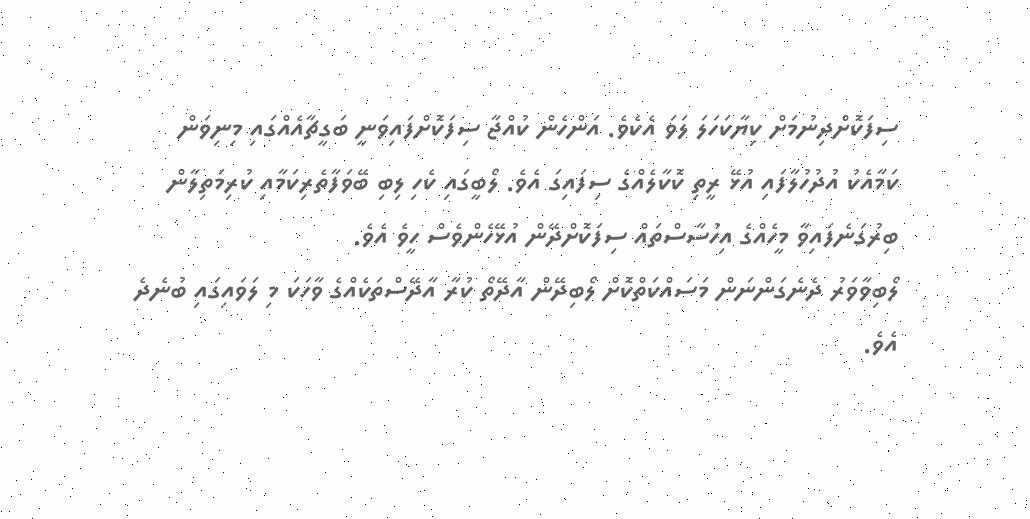ސިފަކޮށްދިނުމަށް ކިޔާކަހަލަ ލަވަ އެކެވެ. އަންހެން ކުއްޖާ ސިފަކޮށްފައިވަނީ ބަގީޗާއެއްގައި މިނިވަން ކަމާއެކު އުދުހުލާފައި އުޅޭ ރީތި ކޮކާލެއްގެ ސިފައިގަ އެވެ. ލޯބީގައި ކެހި ލިބި ބޭވަފާތެރިކަމާއި ކުރިމަތިލާން ބިރުގަނެފައިވާ މީހެއްގެ އިހުސާސްތައް ސިފަކޮށްދޭން އުޅޭހެންވެސް ހީވެ އެވެ.
ލޯބިވާވަރު ދެނެގަންނަން މަސައްކަތްކޮށް ލޯބިދޭން އާދޭތޯ ކުރާ އާދޭސްތަކެއްގެ ވާހަކަ މި ލަވައިގައި ބުނެދެ އެވެ.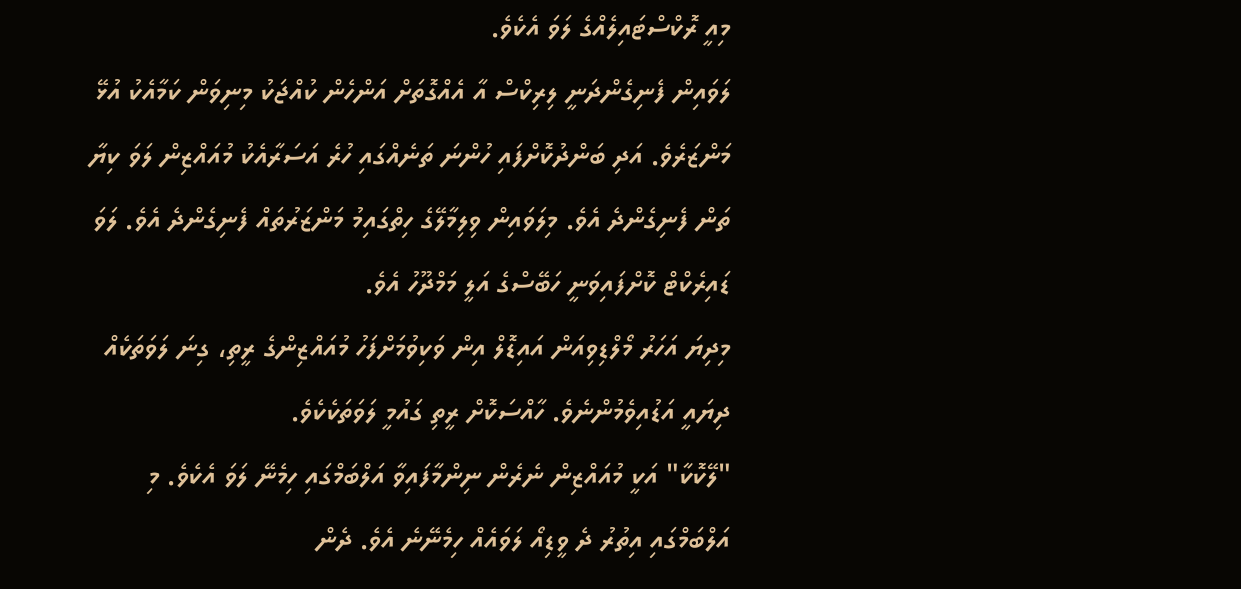މިއީ ރޮކްސްޓައިލެއްގެ ލަވަ އެކެވެ.
ލަވައިން ފެނިގެންދަނީ ލިރިކްސް އާ އެއްގޮތަށް އަންހެން ކުއްޖަކު މިނިވަން ކަމާއެކު އުޅޭ މަންޒަރެވެ. އަދި ބަންދުކޮށްފައި ހުންނަ ތަނެއްގައި ހުރެ އަސަރާއެކު މުއައްޒިން ލަވަ ކިޔާ ތަން ފެނިގެންދެ އެވެ. މިލަވައިން ވިލިމާލޭގެ ހިތްގައިމު މަންޒަރުތައް ފެނިގެންދެ އެވެ. ލަވަ ޑައިރެކްޓް ކޮށްފައިވަނީ ހަބޭސްގެ އަލީ މަމްދޫހު އެވެ.
މިދިޔަ އަހަރު މޯލްޑިވިއަން އައިޑޮލް އިން ވަކިވުމަށްފަހު މުއައްޒިންގެ ރީތި، ގިނަ ލަވަތަކެއް ދިޔައީ އަޑުއިވެމުންނެވެ. ހާއްސަކޮށް ރީތި ގައުމީ ލަވަތަކެކެވެ.
"ލޭކޮކާ" އަކީ މުއައްޒިން ނެރެން ނިންމާފައިވާ އަލްބަމްގައި ހިމެނޭ ލަވަ އެކެވެ. މި އަލްބަމްގައި އިތުރު ދެ ވީޑިއޯ ލަވައެއް ހިމެނޭނެ އެވެ. ދެން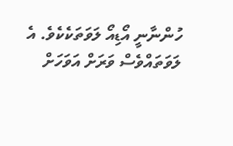ހުންނާނީ އޯޑިއޯ ލަވަތަކެކެވެ. އެ ލަވަތައްވެސް ވަރަށް އަވަހަށް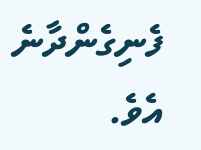ފެނިގެންދާނެ އެވެ.